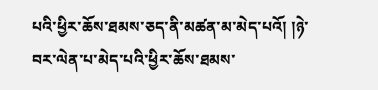པའི་ཕྱིར་ཆོས་ཐམས་ཅད་ནི་མཚན་མ་མེད་པའོ། །ཉེ་བར་ལེན་པ་མེད་པའི་ཕྱིར་ཆོས་ཐམས་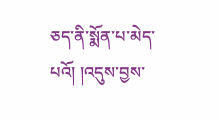ཅད་ནི་སྨོན་པ་མེད་པའོ། །འདུས་བྱས་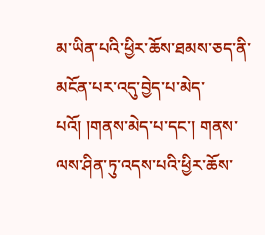མ་ཡིན་པའི་ཕྱིར་ཆོས་ཐམས་ཅད་ནི་མངོན་པར་འདུ་བྱེད་པ་མེད་པའོ། །གནས་མེད་པ་དང་། གནས་ལས་ཤིན་ཏུ་འདས་པའི་ཕྱིར་ཆོས་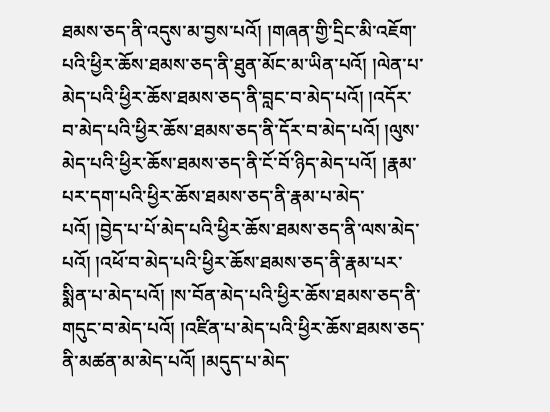ཐམས་ཅད་ནི་འདུས་མ་བྱས་པའོ། །གཞན་གྱི་དྲིང་མི་འཇོག་པའི་ཕྱིར་ཆོས་ཐམས་ཅད་ནི་ཐུན་མོང་མ་ཡིན་པའོ། །ལེན་པ་མེད་པའི་ཕྱིར་ཆོས་ཐམས་ཅད་ནི་བླང་བ་མེད་པའོ། །འདོར་བ་མེད་པའི་ཕྱིར་ཆོས་ཐམས་ཅད་ནི་དོར་བ་མེད་པའོ། །ལུས་མེད་པའི་ཕྱིར་ཆོས་ཐམས་ཅད་ནི་ངོ་བོ་ཉིད་མེད་པའོ། །རྣམ་པར་དག་པའི་ཕྱིར་ཆོས་ཐམས་ཅད་ནི་རྣམ་པ་མེད་པའོ། །བྱེད་པ་པོ་མེད་པའི་ཕྱིར་ཆོས་ཐམས་ཅད་ནི་ལས་མེད་པའོ། །འཕོ་བ་མེད་པའི་ཕྱིར་ཆོས་ཐམས་ཅད་ནི་རྣམ་པར་སྨིན་པ་མེད་པའོ། །ས་བོན་མེད་པའི་ཕྱིར་ཆོས་ཐམས་ཅད་ནི་གདུང་བ་མེད་པའོ། །འཛིན་པ་མེད་པའི་ཕྱིར་ཆོས་ཐམས་ཅད་ནི་མཚན་མ་མེད་པའོ། །མདུད་པ་མེད་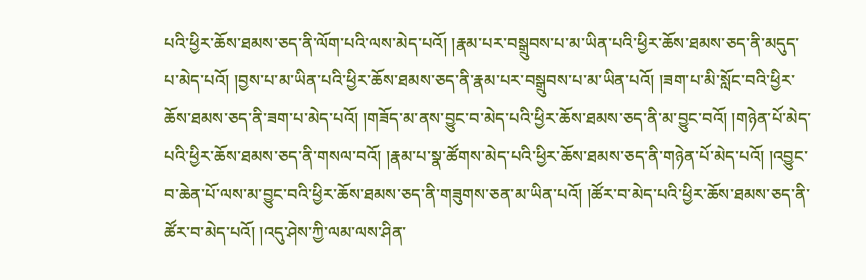པའི་ཕྱིར་ཆོས་ཐམས་ཅད་ནི་ལོག་པའི་ལས་མེད་པའོ། །རྣམ་པར་བསྒྲུབས་པ་མ་ཡིན་པའི་ཕྱིར་ཆོས་ཐམས་ཅད་ནི་མདུད་པ་མེད་པའོ། །བྱས་པ་མ་ཡིན་པའི་ཕྱིར་ཆོས་ཐམས་ཅད་ནི་རྣམ་པར་བསྒྲུབས་པ་མ་ཡིན་པའོ། །ཟག་པ་མི་སློང་བའི་ཕྱིར་ཆོས་ཐམས་ཅད་ནི་ཟག་པ་མེད་པའོ། །གཟོད་མ་ནས་བྱུང་བ་མེད་པའི་ཕྱིར་ཆོས་ཐམས་ཅད་ནི་མ་བྱུང་བའོ། །གཉེན་པོ་མེད་པའི་ཕྱིར་ཆོས་ཐམས་ཅད་ནི་གསལ་བའོ། །རྣམ་པ་སྣ་ཚོགས་མེད་པའི་ཕྱིར་ཆོས་ཐམས་ཅད་ནི་གཉེན་པོ་མེད་པའོ། །འབྱུང་བ་ཆེན་པོ་ལས་མ་བྱུང་བའི་ཕྱིར་ཆོས་ཐམས་ཅད་ནི་གཟུགས་ཅན་མ་ཡིན་པའོ། །ཚོར་བ་མེད་པའི་ཕྱིར་ཆོས་ཐམས་ཅད་ནི་ཚོར་བ་མེད་པའོ། །འདུ་ཤེས་ཀྱི་ལམ་ལས་ཤིན་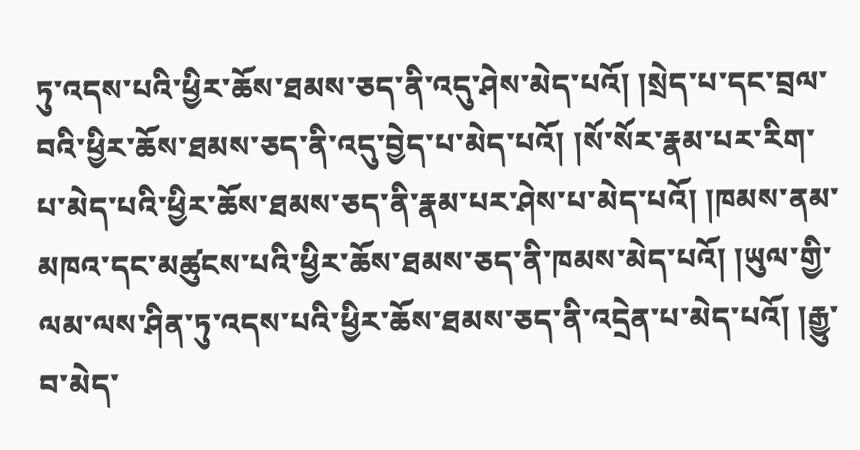ཏུ་འདས་པའི་ཕྱིར་ཆོས་ཐམས་ཅད་ནི་འདུ་ཤེས་མེད་པའོ། །སྲེད་པ་དང་བྲལ་བའི་ཕྱིར་ཆོས་ཐམས་ཅད་ནི་འདུ་བྱེད་པ་མེད་པའོ། །སོ་སོར་རྣམ་པར་རིག་པ་མེད་པའི་ཕྱིར་ཆོས་ཐམས་ཅད་ནི་རྣམ་པར་ཤེས་པ་མེད་པའོ། །ཁམས་ནམ་མཁའ་དང་མཚུངས་པའི་ཕྱིར་ཆོས་ཐམས་ཅད་ནི་ཁམས་མེད་པའོ། །ཡུལ་གྱི་ལམ་ལས་ཤིན་ཏུ་འདས་པའི་ཕྱིར་ཆོས་ཐམས་ཅད་ནི་འདྲེན་པ་མེད་པའོ། །རྒྱུ་བ་མེད་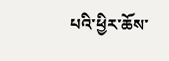པའི་ཕྱིར་ཆོས་